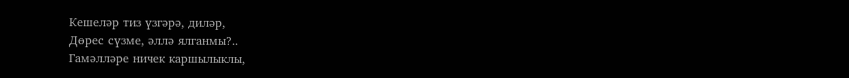Кешеләр тиз үзгәрә, диләр,
Дөрес сүзме, әллә ялганмы?..
Гамәлләре ничек каршылыклы,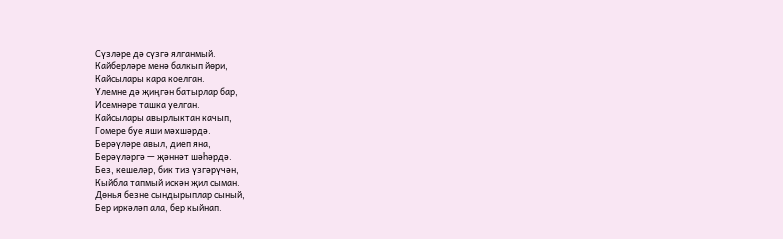Сүзләре дә сүзгә ялганмый.
Кайберләре менә балкып йөри,
Кайсылары кара коелган.
Үлемне дә җиңгән батырлар бар,
Исемнәре ташка уелган.
Кайсылары авырлыктан качып,
Гомере буе яши мәхшәрдә.
Берәүләре авыл, диеп яна,
Берәүләргә — җәннәт шәһәрдә.
Без, кешеләр, бик тиз үзгәрүчән,
Кыйбла тапмый искән җил сыман.
Дөнья безне сындырыплар сыный,
Бер иркәләп ала, бер кыйнап.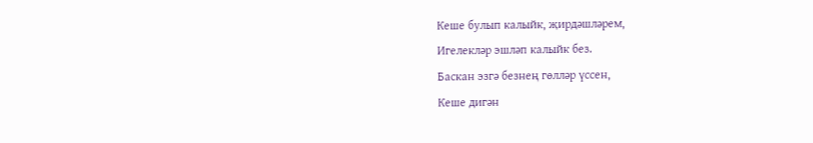Кеше булып калыйк, җирдәшләрем,
Игелекләр эшләп калыйк без.
Баскан эзгә безнең гөлләр үссен,
Кеше дигән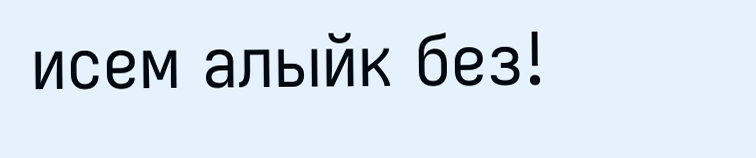исем алыйк без!